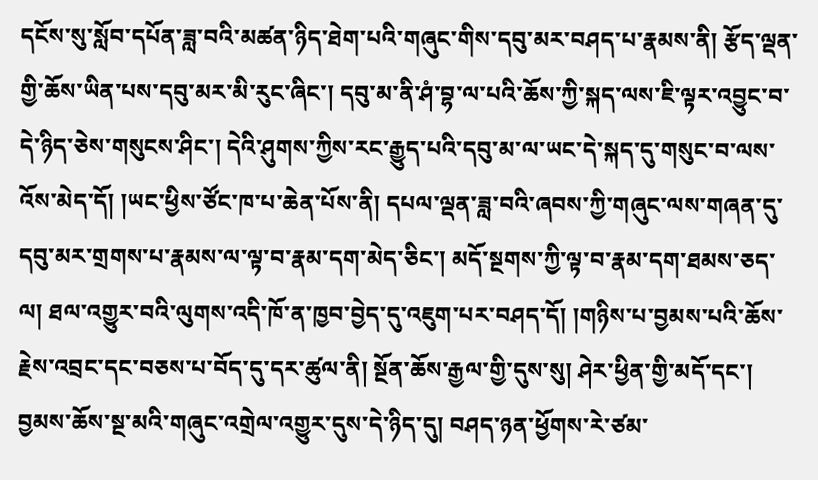དངོས་སུ་སློབ་དཔོན་ཟླ་བའི་མཚན་ཉིད་ཐེག་པའི་གཞུང་གིས་དབུ་མར་བཤད་པ་རྣམས་ནི། རྩོད་ལྡན་གྱི་ཆོས་ཡིན་པས་དབུ་མར་མི་རུང་ཞིང་། དབུ་མ་ནི་ཤཾ་བྷ་ལ་པའི་ཆོས་ཀྱི་སྐད་ལས་ཇི་ལྟར་འབྱུང་བ་དེ་ཉིད་ཅེས་གསུངས་ཤིང་། དེའི་ཤུགས་ཀྱིས་རང་རྒྱུད་པའི་དབུ་མ་ལ་ཡང་དེ་སྐད་དུ་གསུང་བ་ལས་འོས་མེད་དོ། །ཡང་ཕྱིས་ཙོང་ཁ་པ་ཆེན་པོས་ནི། དཔལ་ལྡན་ཟླ་བའི་ཞབས་ཀྱི་གཞུང་ལས་གཞན་དུ་དབུ་མར་གྲགས་པ་རྣམས་ལ་ལྟ་བ་རྣམ་དག་མེད་ཅིང་། མདོ་སྔགས་ཀྱི་ལྟ་བ་རྣམ་དག་ཐམས་ཅད་ལ། ཐལ་འགྱུར་བའི་ལུགས་འདི་ཁོ་ན་ཁྱབ་བྱེད་དུ་འཇུག་པར་བཤད་དོ། །གཉིས་པ་བྱམས་པའི་ཆོས་རྗེས་འབྲང་དང་བཅས་པ་བོད་དུ་དར་ཚུལ་ནི། སྔོན་ཆོས་རྒྱལ་གྱི་དུས་སུ། ཤེར་ཕྱིན་གྱི་མདོ་དང་། བྱམས་ཆོས་སྔ་མའི་གཞུང་འགྲེལ་འགྱུར་དུས་དེ་ཉིད་དུ། བཤད་ཉན་ཕྱོགས་རེ་ཙམ་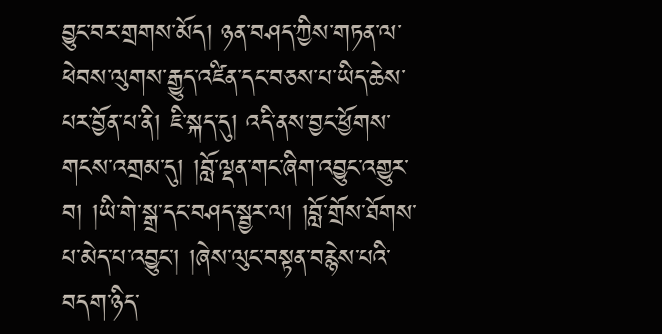བྱུང་བར་གྲགས་མོད། ཉན་བཤད་ཀྱིས་གཏན་ལ་ཕེབས་ལུགས་རྒྱུད་འཛིན་དང་བཅས་པ་ཡིད་ཆེས་པར་བྱོན་པ་ནི། ཇི་སྐད་དུ། འདི་ནས་བྱང་ཕྱོགས་གངས་འགྲམ་དུ། །བློ་ལྡན་གང་ཞིག་འབྱུང་འགྱུར་བ། །ཡི་གེ་སྒྲ་དང་བཤད་སྦྱར་ལ། །བློ་གྲོས་ཐོགས་པ་མེད་པ་འབྱུང་། །ཞེས་ལུང་བསྟན་བརྙེས་པའི་བདག་ཉིད་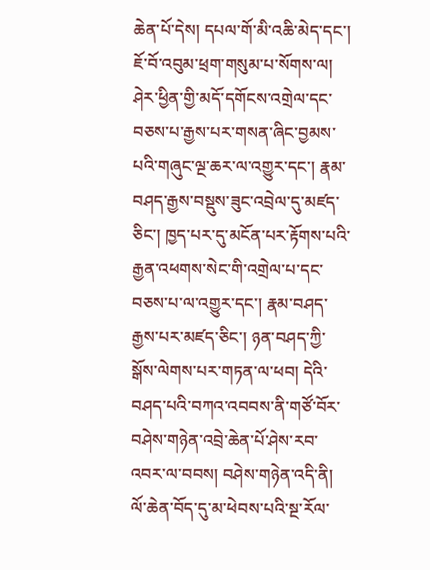ཆེན་པོ་དེས། དཔལ་གོ་མི་འཆི་མེད་དང་། ཇོ་བོ་འབུམ་ཕྲག་གསུམ་པ་སོགས་ལ། ཤེར་ཕྱིན་གྱི་མདོ་དགོངས་འགྲེལ་དང་བཅས་པ་རྒྱས་པར་གསན་ཞིང་བྱམས་པའི་གཞུང་ལྔ་ཆར་ལ་འགྱུར་དང་། རྣམ་བཤད་རྒྱས་བསྡུས་ཟུང་འབྲེལ་དུ་མཛད་ཅིང་། ཁྱད་པར་དུ་མངོན་པར་རྟོགས་པའི་རྒྱན་འཕགས་སེང་གི་འགྲེལ་པ་དང་བཅས་པ་ལ་འགྱུར་དང་། རྣམ་བཤད་རྒྱས་པར་མཛད་ཅིང་། ཉན་བཤད་ཀྱི་སྒོས་ལེགས་པར་གཏན་ལ་ཕབ། དེའི་བཤད་པའི་བཀའ་འབབས་ནི་གཙོ་བོར་བཤེས་གཉེན་འབྲེ་ཆེན་པོ་ཤེས་རབ་འབར་ལ་བབས། བཤེས་གཉེན་འདི་ནི། ལོ་ཆེན་བོད་དུ་མ་ཕེབས་པའི་སྔ་རོལ་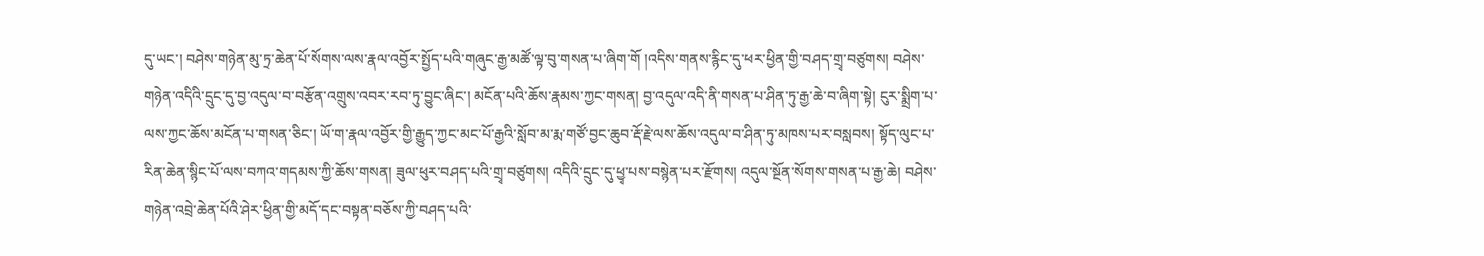དུ་ཡང་། བཤེས་གཉེན་མུ་ཏྲ་ཆེན་པོ་སོགས་ལས་རྣལ་འབྱོར་སྤྱོད་པའི་གཞུང་རྒྱ་མཚོ་ལྟ་བུ་གསན་པ་ཞིག་གོ །འདིས་གནས་རྙིང་དུ་ཕར་ཕྱིན་གྱི་བཤད་གྲྭ་བཙུགས། བཤེས་གཉེན་འདིའི་དྲུང་དུ་བྱ་འདུལ་བ་བརྩོན་འགྲུས་འབར་རབ་ཏུ་བྱུང་ཞིང་། མངོན་པའི་ཆོས་རྣམས་ཀྱང་གསན། བྱ་འདུལ་འདི་ནི་གསན་པ་ཤིན་ཏུ་རྒྱ་ཆེ་བ་ཞིག་སྟེ། ངུར་སྨྲིག་པ་ལས་ཀྱང་ཆོས་མངོན་པ་གསན་ཅིང་། ཡོ་ག་རྣལ་འབྱོར་གྱི་རྒྱུད་ཀྱང་མང་པོ་རྒྱའི་སློབ་མ་རྨ་གཙོ་བྱང་ཆུབ་རྡོ་རྗེ་ལས་ཆོས་འདུལ་བ་ཤིན་ཏུ་མཁས་པར་བསླབས། སྟོད་ལུང་པ་རིན་ཆེན་སྙིང་པོ་ལས་བཀའ་གདམས་ཀྱི་ཆོས་གསན། ཟུལ་ཕུར་བཤད་པའི་གྲྭ་བཙུགས། འདིའི་དྲུང་དུ་ཕྱྭ་པས་བསྙེན་པར་རྫོགས། འདུལ་སྔོན་སོགས་གསན་པ་རྒྱ་ཆེ། བཤེས་གཉེན་འབྲེ་ཆེན་པོའི་ཤེར་ཕྱིན་གྱི་མདོ་དང་བསྟན་བཅོས་ཀྱི་བཤད་པའི་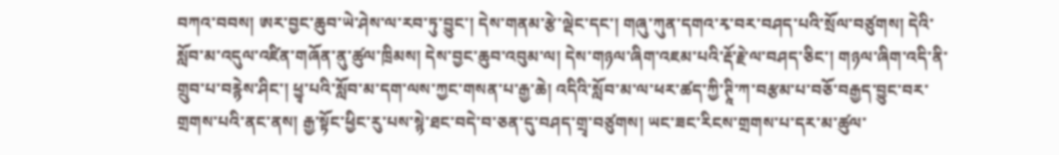བཀའ་བབས། ཨར་བྱང་ཆུབ་ཡེ་ཤེས་ལ་རབ་ཏུ་བྱུང་། དེས་གནམ་རྩེ་ལྡེང་དང་། གཞུ་ཀུན་དགའ་རྭ་བར་བཤད་པའི་སྲོལ་བཙུགས། དེའི་སློབ་མ་འདུལ་འཛིན་གཞོན་ནུ་ཚུལ་ཁྲིམས། དེས་བྱང་ཆུབ་འབུམ་ལ། དེས་གཉལ་ཞིག་འཇམ་པའི་རྡོ་རྗེ་ལ་བཤད་ཅིང་། གཉལ་ཞིག་འདི་ནི་གྲུབ་པ་བརྙེས་ཤིང་། ཕྱྭ་པའི་སློབ་མ་དག་ལས་ཀྱང་གསན་པ་རྒྱ་ཆེ། འདིའི་སློབ་མ་ལ་ཕར་ཚད་ཀྱི་ཊཱི་ཀ་བརྩམ་པ་བཅོ་བརྒྱད་བྱུང་བར་གྲགས་པའི་ནང་ནས། རྒྱ་སྟོང་ཕྱིང་རུ་པས་སྙེ་ཐང་བདེ་བ་ཅན་དུ་བཤད་གྲྭ་བཙུགས། ཡང་ཟང་རིངས་གྲགས་པ་དར་མ་ཚུལ་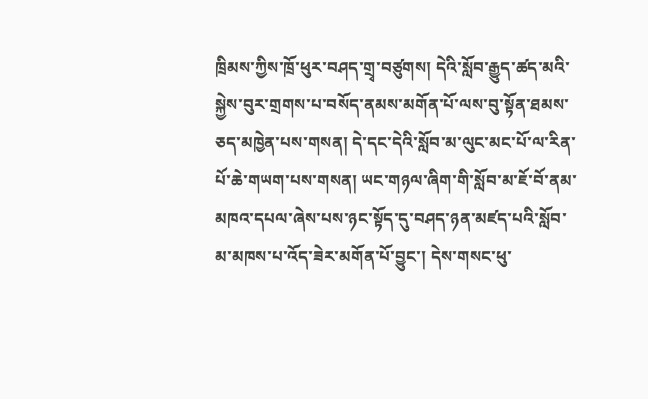ཁྲིམས་ཀྱིས་ཁྲོ་ཕུར་བཤད་གྲྭ་བཙུགས། དེའི་སློབ་རྒྱུད་ཚད་མའི་སྐྱེས་བུར་གྲགས་པ་བསོད་ནམས་མགོན་པོ་ལས་བུ་སྟོན་ཐམས་ཅད་མཁྱེན་པས་གསན། དེ་དང་དེའི་སློབ་མ་ལུང་མང་པོ་ལ་རིན་པོ་ཆེ་གཡག་པས་གསན། ཡང་གཉལ་ཞིག་གི་སློབ་མ་ཇོ་བོ་ནམ་མཁའ་དཔལ་ཞེས་པས་ཉང་སྟོད་དུ་བཤད་ཉན་མཛད་པའི་སློབ་མ་མཁས་པ་འོད་ཟེར་མགོན་པོ་བྱུང་། དེས་གསང་ཕུ་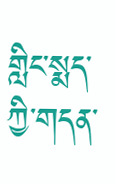གླིང་སྨད་ཀྱི་གདན་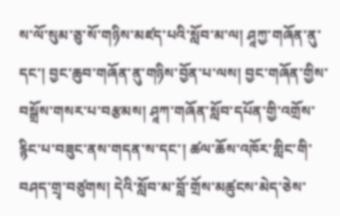ས་ལོ་སུམ་ཅུ་སོ་གཉིས་མཛད་པའི་སློབ་མ་ལ། ཤཱཀྱ་གཞོན་ནུ་དང་། བྱང་ཆུབ་གཞོན་ནུ་གཉིས་བྱོན་པ་ལས། བྱང་གཞོན་གྱིས་བསྒྲོས་གསར་པ་བརྩམས། ཤཱཀ་གཞོན་སློབ་དཔོན་གྱི་འགྲོས་རྙིང་པ་བཟུང་ནས་གདན་ས་དང་། ཚལ་ཆོས་འཁོར་གླིང་གི་བཤད་གྲྭ་བཙུགས། དེའི་སློབ་མ་བློ་གྲོས་མཚུངས་མེད་ཅེས་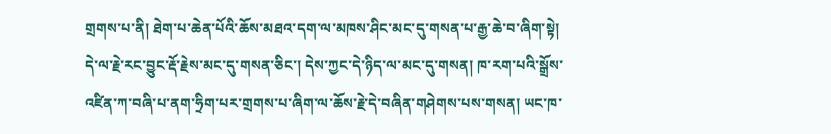གྲགས་པ་ནི། ཐེག་པ་ཆེན་པོའི་ཆོས་མཐའ་དག་ལ་མཁས་ཤིང་མང་དུ་གསན་པ་རྒྱ་ཆེ་བ་ཞིག་སྟེ། དེ་ལ་རྗེ་རང་བྱུང་རྡོ་རྗེས་མང་དུ་གསན་ཅིང་། དེས་ཀྱང་དེ་ཉིད་ལ་མང་དུ་གསན། ཁ་རག་པའི་སྒྲོས་འཛིན་ཀ་བཞི་པ་ནག་ཧྲིག་པར་གྲགས་པ་ཞིག་ལ་ཆོས་རྗེ་དེ་བཞིན་གཤེགས་པས་གསན། ཡང་ཁ་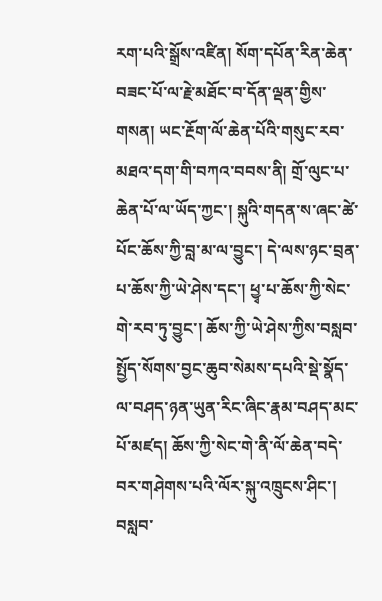རག་པའི་སྒྲོས་འཛིན། སོག་དཔོན་རིན་ཆེན་བཟང་པོ་ལ་རྗེ་མཐོང་བ་དོན་ལྡན་གྱིས་གསན། ཡང་རྔོག་ལོ་ཆེན་པོའི་གསུང་རབ་མཐའ་དག་གི་བཀའ་བབས་ནི། གྲོ་ལུང་པ་ཆེན་པོ་ལ་ཡོད་ཀྱང་། སྐུའི་གདན་ས་ཞང་ཚེ་པོང་ཆོས་ཀྱི་བླ་མ་ལ་བྱུང་། དེ་ལས་ཉང་བྲན་པ་ཆོས་ཀྱི་ཡེ་ཤེས་དང་། ཕྱྭ་པ་ཆོས་ཀྱི་སེང་གེ་རབ་ཏུ་བྱུང་། ཆོས་ཀྱི་ཡེ་ཤེས་ཀྱིས་བསླབ་སྤྱོད་སོགས་བྱང་ཆུབ་སེམས་དཔའི་སྡེ་སྣོད་ལ་བཤད་ཉན་ཡུན་རིང་ཞིང་རྣམ་བཤད་མང་པོ་མཛད། ཆོས་ཀྱི་སེང་གེ་ནི་ལོ་ཆེན་བདེ་བར་གཤེགས་པའི་ལོར་སྐུ་འཁྲུངས་ཤིང་། བསླབ་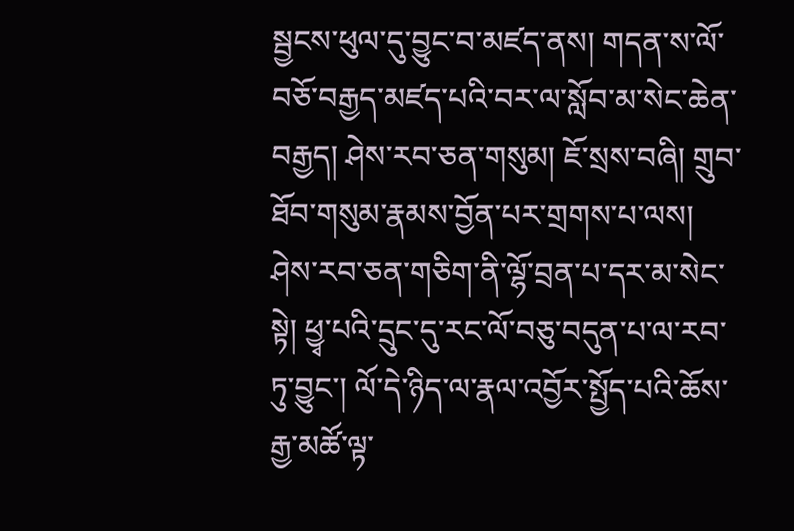སྦྱངས་ཕུལ་དུ་བྱུང་བ་མཛད་ནས། གདན་ས་ལོ་བཅོ་བརྒྱད་མཛད་པའི་བར་ལ་སློབ་མ་སེང་ཆེན་བརྒྱད། ཤེས་རབ་ཅན་གསུམ། ཇོ་སྲས་བཞི། གྲུབ་ཐོབ་གསུམ་རྣམས་བྱོན་པར་གྲགས་པ་ལས། ཤེས་རབ་ཅན་གཅིག་ནི་ལྷོ་བྲན་པ་དར་མ་སེང་སྟེ། ཕྱྭ་པའི་དྲུང་དུ་རང་ལོ་བཅུ་བདུན་པ་ལ་རབ་ཏུ་བྱུང་། ལོ་དེ་ཉིད་ལ་རྣལ་འབྱོར་སྤྱོད་པའི་ཆོས་རྒྱ་མཚོ་ལྟ་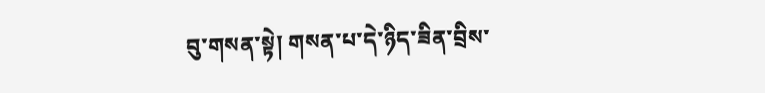བུ་གསན་སྟེ། གསན་པ་དེ་ཉིད་ཟིན་བྲིས་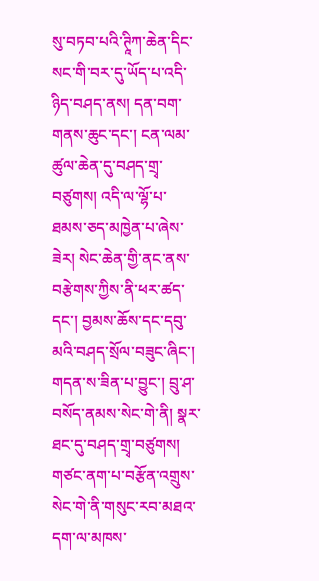སུ་བཏབ་པའི་ཊཱིཀ་ཆེན་དིང་སང་གི་བར་དུ་ཡོད་པ་འདི་ཉིད་བཤད་ནས། དན་བག་གནས་ཆུང་དང་། ངན་ལམ་ཚུལ་ཆེན་དུ་བཤད་གྲྭ་བཙུགས། འདི་ལ་ལྷོ་པ་ཐམས་ཅད་མཁྱེན་པ་ཞེས་ཟེར། སེང་ཆེན་གྱི་ནང་ནས་བརྩེགས་ཀྱིས་ནི་ཕར་ཚད་དང་། བྱམས་ཆོས་དང་དབུ་མའི་བཤད་སྲོལ་བཟུང་ཞིང་། གདན་ས་ཟིན་པ་བྱུང་། བྲུ་ཤ་བསོད་ནམས་སེང་གེ་ནི། སྣར་ཐང་དུ་བཤད་གྲྭ་བཙུགས། གཙང་ནག་པ་བརྩོན་འགྲུས་སེང་གེ་ནི་གསུང་རབ་མཐའ་དག་ལ་མཁས་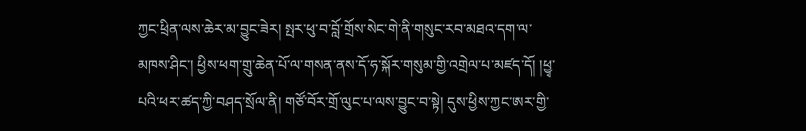ཀྱང་ཕྲིན་ལས་ཆེར་མ་བྱུང་ཟེར། སྤར་ཕུ་བ་བློ་གྲོས་སེང་གེ་ནི་གསུང་རབ་མཐའ་དག་ལ་མཁས་ཤིང་། ཕྱིས་ཕག་གྲུ་ཆེན་པོ་ལ་གསན་ནས་དོ་ཧ་སྐོར་གསུམ་གྱི་འགྲེལ་པ་མཛད་དོ། །ཕྱྭ་པའི་ཕར་ཚད་ཀྱི་བཤད་སྲོལ་ནི། གཙོ་བོར་གྲོ་ལུང་པ་ལས་བྱུང་བ་སྟེ། དུས་ཕྱིས་ཀྱང་ཨར་གྱི་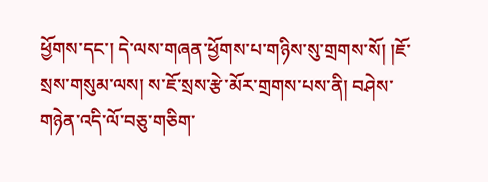ཕྱོགས་དང་། དེ་ལས་གཞན་ཕྱོགས་པ་གཉིས་སུ་གྲགས་སོ། །ཇོ་སྲས་གསུམ་ལས། ས་ཇོ་སྲས་རྩེ་མོར་གྲགས་པས་ནི། བཤེས་གཉེན་འདི་ལོ་བཅུ་གཅིག་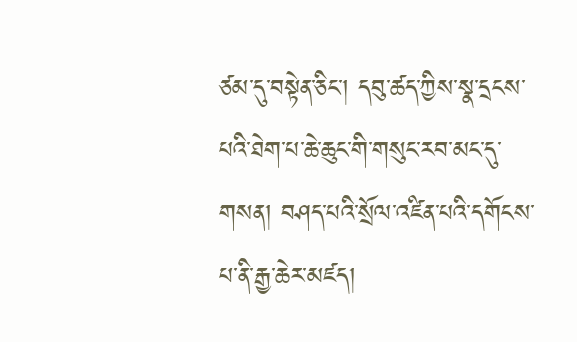ཙམ་དུ་བསྟེན་ཅིང་། དབུ་ཚད་ཀྱིས་སྣ་དྲངས་པའི་ཐེག་པ་ཆེ་ཆུང་གི་གསུང་རབ་མང་དུ་གསན། བཤད་པའི་སྲོལ་འཛིན་པའི་དགོངས་པ་ནི་རྒྱ་ཆེར་མཛད།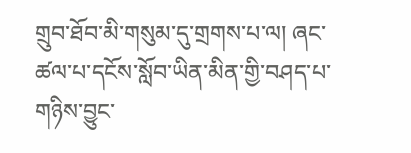གྲུབ་ཐོབ་མི་གསུམ་དུ་གྲགས་པ་ལ། ཞང་ཚལ་པ་དངོས་སློབ་ཡིན་མིན་གྱི་བཤད་པ་གཉིས་བྱུང་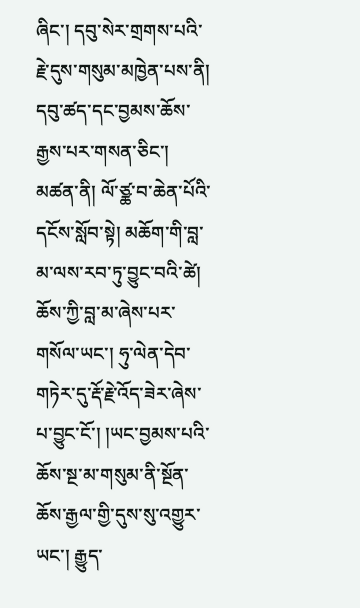ཞིང་། དབུ་སེར་གྲགས་པའི་རྗེ་དུས་གསུམ་མཁྱེན་པས་ནི། དབུ་ཚད་དང་བྱམས་ཆོས་རྒྱས་པར་གསན་ཅིང་། མཚན་ནི། ལོ་ཙྪ་བ་ཆེན་པོའི་དངོས་སློབ་སྟེ། མཆོག་གི་བླ་མ་ལས་རབ་ཏུ་བྱུང་བའི་ཚེ། ཆོས་ཀྱི་བླ་མ་ཞེས་པར་གསོལ་ཡང་། ཧུ་ལེན་དེབ་གཏེར་དུ་རྡོ་རྗེ་འོད་ཟེར་ཞེས་པ་བྱུང་ངོ་། །ཡང་བྱམས་པའི་ཆོས་སྔ་མ་གསུམ་ནི་སྔོན་ཆོས་རྒྱལ་གྱི་དུས་སུ་འགྱུར་ཡང་། རྒྱུད་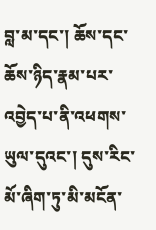བླ་མ་དང་། ཆོས་དང་ཆོས་ཉིད་རྣམ་པར་འབྱེད་པ་ནི་འཕགས་ཡུལ་དུའང་། དུས་རིང་མོ་ཞིག་ཏུ་མི་མངོན་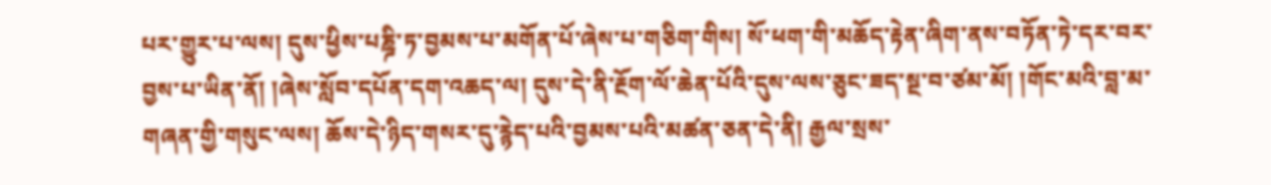པར་གྱུར་པ་ལས། དུས་ཕྱིས་པཎྜི་ཏ་བྱམས་པ་མགོན་པོ་ཞེས་པ་གཅིག་གིས། སོ་ཕག་གི་མཆོད་རྟེན་ཞིག་ནས་བཏོན་ཏེ་དར་བར་བྱས་པ་ཡིན་ནོ། །ཞེས་སློབ་དཔོན་དག་འཆད་ལ། དུས་དེ་ནི་རྔོག་ལོ་ཆེན་པོའི་དུས་ལས་ཅུང་ཟད་སྔ་བ་ཙམ་མོ། །གོང་མའི་བླ་མ་གཞན་གྱི་གསུང་ལས། ཆོས་དེ་ཉིད་གསར་དུ་རྙེད་པའི་བྱམས་པའི་མཚན་ཅན་དེ་ནི། རྒྱལ་སྲས་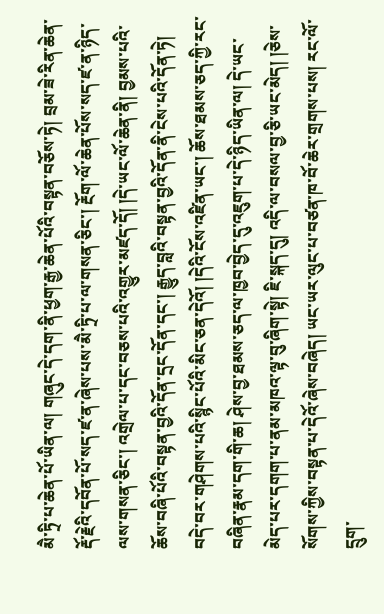མཻ་ཏྲི་པ་ཆེན་པོ་ཡིན་ལ། གཞུང་དེ་དག་ནི་ཕྱག་རྒྱ་ཆེན་པོའི་བསྟན་བཅོས་ཏེ། བྲམ་ཟེ་རིན་ཆེན་རྡོ་རྗེའི་དབོན་པོ་སད་ཛ་ན་ཞེས་པས་མཻ་ཏྲི་པ་ལ་གསན་ཅིང་། རྔོག་ལོ་ཆེན་པོས་སད་ཛ་ན་ཉིད་ལས་གསན་ཅིང་། འགྲེལ་པ་དང་བཅས་པའི་འགྱུར་མཛད་དོ། །དེ་ཡང་ལོ་ཆེན་ནི། བྱམས་པའི་ཆོས་བཞི་པོའི་བསྟན་བྱའི་དོན་དྲང་དོན་དང་། རྒྱུད་བླའི་བསྟན་བྱའི་དོན་ནི་ངེས་པའི་དོན་ཏེ། བདེ་བར་གཤེགས་པའི་སྙིང་པོའི་མིང་ཅན་དེའོ། །དེའི་ངོས་འཛིན་ཡང་། ཆོས་ཐམས་ཅད་ཀྱི་རང་བཞིན་རྣམ་དག་གི་ཆ། ཤེས་བྱ་ཐམས་ཅད་ལ་ཁྱབ་བྱེད་དུ་འཇུག་པ་དེ་ཉིད་ཡིན་ལ། དེ་ཡང་མེད་པར་དགག་པ་ནམ་མཁའ་ལྟ་བུ་ཞིག་སྟེ། ཇི་སྐད་དུ། འདི་ལ་བསལ་བྱ་ཅི་ཡང་མེད། །ཅེས་སོགས་ཀྱིས་བསྟན་པ་དེའོ་ཞེས་བཞེད། ཡང་ཡར་ལུང་པ་བཙན་ཁ་བོ་ཆེར་གྲགས་པས། རང་ལོ་དྲུག་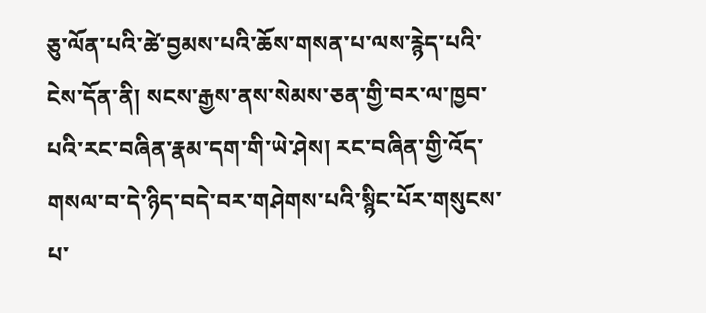ཅུ་ལོན་པའི་ཚེ་བྱམས་པའི་ཆོས་གསན་པ་ལས་རྙེད་པའི་ངེས་དོན་ནི། སངས་རྒྱས་ནས་སེམས་ཅན་གྱི་བར་ལ་ཁྱབ་པའི་རང་བཞིན་རྣམ་དག་གི་ཡེ་ཤེས། རང་བཞིན་གྱི་འོད་གསལ་བ་དེ་ཉིད་བདེ་བར་གཤེགས་པའི་སྙིང་པོར་གསུངས་པ་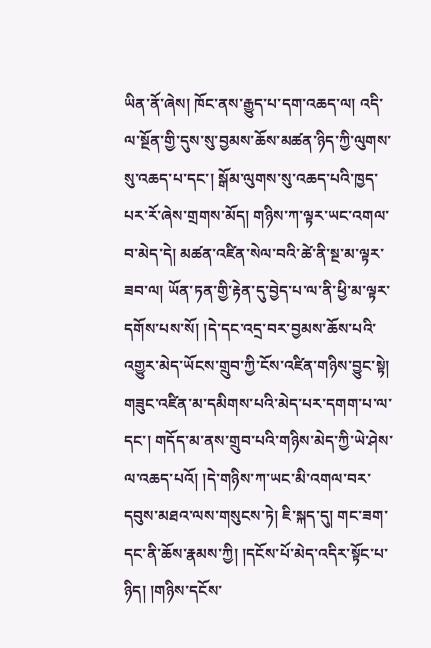ཡིན་ནོ་ཞེས། ཁོང་ནས་རྒྱུད་པ་དག་འཆད་ལ། འདི་ལ་སྔོན་གྱི་དུས་སུ་བྱམས་ཆོས་མཚན་ཉིད་ཀྱི་ལུགས་སུ་འཆད་པ་དང་། སྒོམ་ལུགས་སུ་འཆད་པའི་ཁྱད་པར་རོ་ཞེས་གྲགས་མོད། གཉིས་ཀ་ལྟར་ཡང་འགལ་བ་མེད་དེ། མཚན་འཛིན་སེལ་བའི་ཚེ་ནི་སྔ་མ་ལྟར་ཟབ་ལ། ཡོན་ཏན་གྱི་རྟེན་དུ་བྱེད་པ་ལ་ནི་ཕྱི་མ་ལྟར་དགོས་པས་སོ། །དེ་དང་འདྲ་བར་བྱམས་ཆོས་པའི་འགྱུར་མེད་ཡོངས་གྲུབ་ཀྱི་ངོས་འཛིན་གཉིས་བྱུང་སྟེ། གཟུང་འཛིན་མ་དམིགས་པའི་མེད་པར་དགག་པ་ལ་དང་། གདོད་མ་ནས་གྲུབ་པའི་གཉིས་མེད་ཀྱི་ཡེ་ཤེས་ལ་འཆད་པའོ། །དེ་གཉིས་ཀ་ཡང་མི་འགལ་བར་དབུས་མཐའ་ལས་གསུངས་ཏེ། ཇི་སྐད་དུ། གང་ཟག་དང་ནི་ཆོས་རྣམས་ཀྱི། །དངོས་པོ་མེད་འདིར་སྟོང་པ་ཉིད། །གཉིས་དངོས་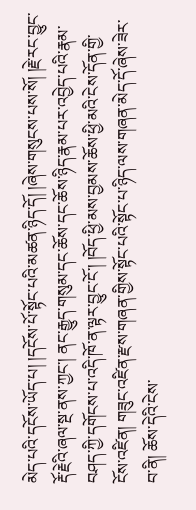མེད་པའི་དངོས་ཡོད་པ། །དངོས་པོ་སྟོང་པའི་མཚན་ཉིད་དོ། །ཞེས་གསུངས་པས་སོ། །རྗེ་རང་བྱུང་རྡོ་རྗེའི་ཞལ་སྔ་ནས་ཀྱང་། ནང་རྒྱུད་གསུམ་དང་ཆོས་དང་ཆོས་ཉིད་རྣམ་པར་འབྱེད་པའི་རྣམ་བཤད་ཀྱི་དགོངས་པ་འདི་ཁོ་ན་ལྟར་བྱུང་ངོ་། །བོད་ཕྱི་མས་བྱམས་ཆོས་ཕྱི་མའི་ངེས་དོན་གྱི་ངོས་འཛིན། གཟུང་འཛིན་རྫས་གཞན་གྱིས་སྟོང་པའི་སྟོང་པ་ཉིད་ལས་གཞན་མེད་དོ་ཞེས་ཟེར་བ་ནི། ཆོས་དེའི་ངེས་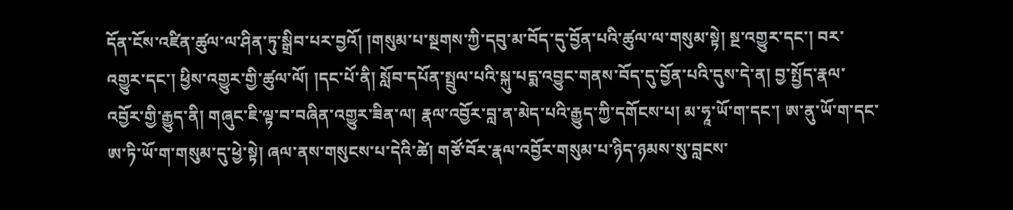དོན་ངོས་འཛིན་ཚུལ་ལ་ཤིན་ཏུ་སྒྲིབ་པར་བྱའོ། །གསུམ་པ་སྔགས་ཀྱི་དབུ་མ་བོད་དུ་བྱོན་པའི་ཚུལ་ལ་གསུམ་སྟེ། སྔ་འགྱུར་དང་། བར་འགྱུར་དང་། ཕྱིས་འགྱུར་གྱི་ཚུལ་ལོ། །དང་པོ་ནི། སློབ་དཔོན་སྤྲུལ་པའི་སྐུ་པདྨ་འབྱུང་གནས་བོད་དུ་བྱོན་པའི་དུས་དེ་ན། བྱ་སྤྱོད་རྣལ་འབྱོར་གྱི་རྒྱུད་ནི། གཞུང་ཇི་ལྟ་བ་བཞིན་འགྱུར་ཟིན་ལ། རྣལ་འབྱོར་བླ་ན་མེད་པའི་རྒྱུད་ཀྱི་དགོངས་པ། མ་ཧཱ་ཡོ་ག་དང་། ཨ་ནུ་ཡོ་ག་དང་ཨ་ཏི་ཡོ་ག་གསུམ་དུ་ཕྱེ་སྟེ། ཞལ་ནས་གསུངས་པ་དེའི་ཚེ། གཙོ་བོར་རྣལ་འབྱོར་གསུམ་པ་ཉིད་ཉམས་སུ་བླངས་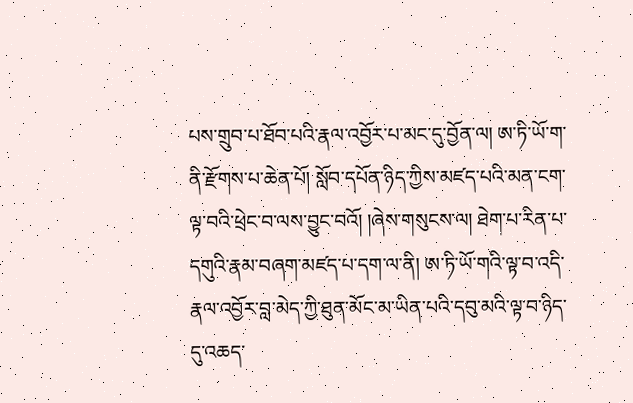པས་གྲུབ་པ་ཐོབ་པའི་རྣལ་འབྱོར་པ་མང་དུ་བྱོན་ལ། ཨ་ཏི་ཡོ་ག་ནི་རྫོགས་པ་ཆེན་པོ། སློབ་དཔོན་ཉིད་ཀྱིས་མཛད་པའི་མན་ངག་ལྟ་བའི་ཕྲེང་བ་ལས་བྱུང་བའོ། །ཞེས་གསུངས་ལ། ཐེག་པ་རིན་པ་དགུའི་རྣམ་བཞག་མཛད་པ་དག་ལ་ནི། ཨ་ཏི་ཡོ་གའི་ལྟ་བ་འདི་རྣལ་འབྱོར་བླ་མེད་ཀྱི་ཐུན་མོང་མ་ཡིན་པའི་དབུ་མའི་ལྟ་བ་ཉིད་དུ་འཆད་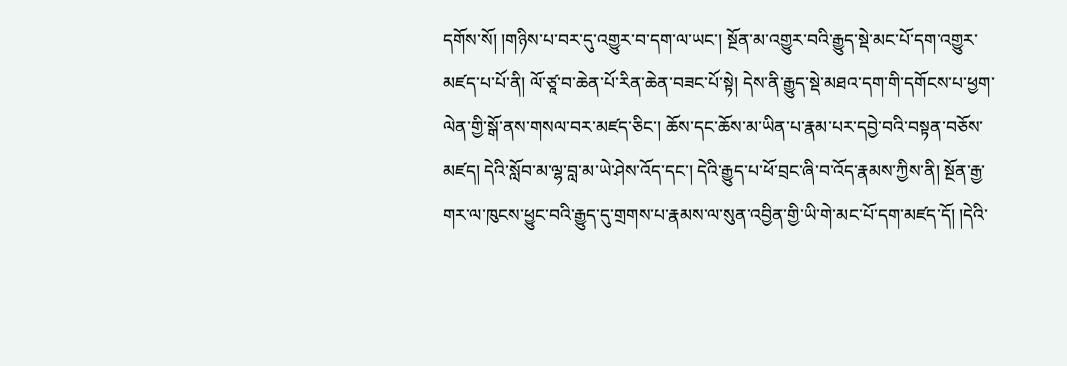དགོས་སོ། །གཉིས་པ་བར་དུ་འགྱུར་བ་དག་ལ་ཡང་། སྔོན་མ་འགྱུར་བའི་རྒྱུད་སྡེ་མང་པོ་དག་འགྱུར་མཛད་པ་པོ་ནི། ལོ་ཙཱ་བ་ཆེན་པོ་རིན་ཆེན་བཟང་པོ་སྟེ། དེས་ནི་རྒྱུད་སྡེ་མཐའ་དག་གི་དགོངས་པ་ཕྱག་ལེན་གྱི་སྒོ་ནས་གསལ་བར་མཛད་ཅིང་། ཆོས་དང་ཆོས་མ་ཡིན་པ་རྣམ་པར་དབྱེ་བའི་བསྟན་བཅོས་མཛད། དེའི་སློབ་མ་ལྷ་བླ་མ་ཡེ་ཤེས་འོད་དང་། དེའི་རྒྱུད་པ་ཕོ་བྲང་ཞི་བ་འོད་རྣམས་ཀྱིས་ནི། སྔོན་རྒྱ་གར་ལ་ཁུངས་ཕྱུང་བའི་རྒྱུད་དུ་གྲགས་པ་རྣམས་ལ་སུན་འབྱིན་གྱི་ཡི་གེ་མང་པོ་དག་མཛད་དོ། །དེའི་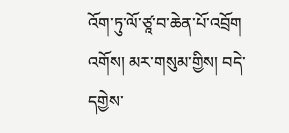འོག་ཏུ་ལོ་ཙཱ་བ་ཆེན་པོ་འབྲོག འགོས། མར་གསུམ་གྱིས། བདེ་དགྱེས་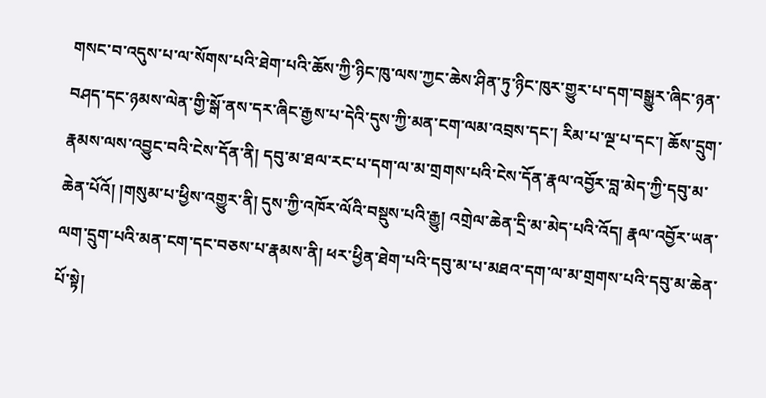གསང་བ་འདུས་པ་ལ་སོགས་པའི་ཐེག་པའི་ཆོས་ཀྱི་ཉིང་ཁུ་ལས་ཀྱང་ཆེས་ཤིན་ཏུ་ཉིང་ཁུར་གྱུར་པ་དག་བསྒྱུར་ཞིང་ཉན་བཤད་དང་ཉམས་ལེན་གྱི་སྒོ་ནས་དར་ཞིང་རྒྱས་པ་དེའི་དུས་ཀྱི་མན་ངག་ལམ་འབྲས་དང་། རིམ་པ་ལྔ་པ་དང་། ཆོས་དྲུག་རྣམས་ལས་འབྱུང་བའི་ངེས་དོན་ནི། དབུ་མ་ཐལ་རང་པ་དག་ལ་མ་གྲགས་པའི་ངེས་དོན་རྣལ་འབྱོར་བླ་མེད་ཀྱི་དབུ་མ་ཆེན་པོའོ། །གསུམ་པ་ཕྱིས་འགྱུར་ནི། དུས་ཀྱི་འཁོར་ལོའི་བསྡུས་པའི་རྒྱུ། འགྲེལ་ཆེན་དྲི་མ་མེད་པའི་འོད། རྣལ་འབྱོར་ཡན་ལག་དྲུག་པའི་མན་ངག་དང་བཅས་པ་རྣམས་ནི། ཕར་ཕྱིན་ཐེག་པའི་དབུ་མ་པ་མཐའ་དག་ལ་མ་གྲགས་པའི་དབུ་མ་ཆེན་པོ་སྟེ།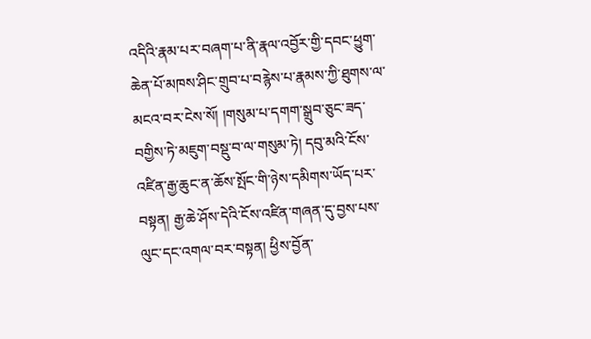འདིའི་རྣམ་པར་བཞག་པ་ནི་རྣལ་འབྱོར་གྱི་དབང་ཕྱུག་ཆེན་པོ་མཁས་ཤིང་གྲུབ་པ་བརྙེས་པ་རྣམས་ཀྱི་ཐུགས་ལ་མངའ་བར་ངེས་སོ། །གསུམ་པ་དགག་སྒྲུབ་ཅུང་ཟད་བགྱིས་ཏེ་མཇུག་བསྡུ་བ་ལ་གསུམ་ཏེ། དབུ་མའི་ངོས་འཛིན་རྒྱ་ཆུང་ན་ཆོས་སྤོང་གི་ཉེས་དམིགས་ཡོད་པར་བསྟན། རྒྱ་ཆེ་ཤོས་དེའི་ངོས་འཛིན་གཞན་དུ་བྱས་པས་ལུང་དང་འགལ་བར་བསྟན། ཕྱིས་བྱོན་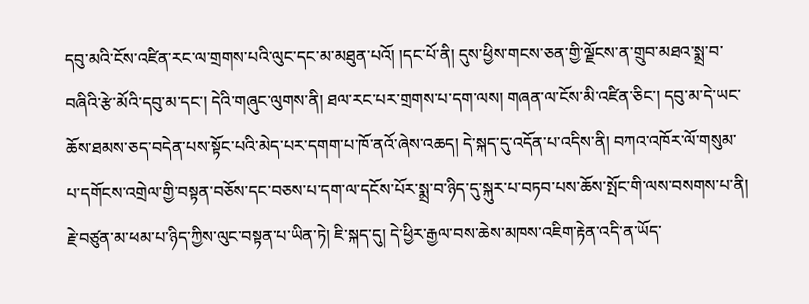དབུ་མའི་ངོས་འཛིན་རང་ལ་གྲགས་པའི་ལུང་དང་མ་མཐུན་པའོ། །དང་པོ་ནི། དུས་ཕྱིས་གངས་ཅན་གྱི་ལྗོངས་ན་གྲུབ་མཐའ་སྨྲ་བ་བཞིའི་རྩེ་མོའི་དབུ་མ་དང་། དེའི་གཞུང་ལུགས་ནི། ཐལ་རང་པར་གྲགས་པ་དག་ལས། གཞན་ལ་ངོས་མི་འཛིན་ཅིང་། དབུ་མ་དེ་ཡང་ཆོས་ཐམས་ཅད་བདེན་པས་སྟོང་པའི་མེད་པར་དགག་པ་ཁོ་ནའོ་ཞེས་འཆད། དེ་སྐད་དུ་འདོན་པ་འདིས་ནི། བཀའ་འཁོར་ལོ་གསུམ་པ་དགོངས་འགྲེལ་གྱི་བསྟན་བཅོས་དང་བཅས་པ་དག་ལ་དངོས་པོར་སྨྲ་བ་ཉིད་དུ་སྐུར་པ་བཏབ་པས་ཆོས་སྤོང་གི་ལས་བསགས་པ་ནི། རྗེ་བཙུན་མ་ཕམ་པ་ཉིད་ཀྱིས་ལུང་བསྟན་པ་ཡིན་ཏེ། ཇི་སྐད་དུ། དེ་ཕྱིར་རྒྱལ་བས་ཆེས་མཁས་འཇིག་རྟེན་འདི་ན་ཡོད་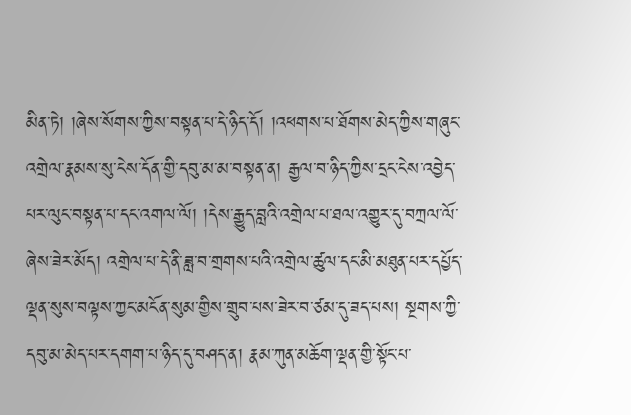མིན་ཏེ། །ཞེས་སོགས་ཀྱིས་བསྟན་པ་དེ་ཉིད་དོ། །འཕགས་པ་ཐོགས་མེད་ཀྱིས་གཞུང་འགྲེལ་རྣམས་སུ་ངེས་དོན་གྱི་དབུ་མ་མ་བསྟན་ན། རྒྱལ་བ་ཉིད་ཀྱིས་དྲང་ངེས་འབྱེད་པར་ལུང་བསྟན་པ་དང་འགལ་ལོ། །དེས་རྒྱུད་བླའི་འགྲེལ་པ་ཐལ་འགྱུར་དུ་བཀྲལ་ལོ་ཞེས་ཟེར་མོད། འགྲེལ་པ་དེ་ནི་ཟླ་བ་གྲགས་པའི་འགྲེལ་ཚུལ་དང་མི་མཐུན་པར་དཔྱོད་ལྡན་སུས་བལྟས་ཀྱང་མངོན་སུམ་གྱིས་གྲུབ་པས་ཟེར་བ་ཙམ་དུ་ཟད་པས། སྔགས་ཀྱི་དབུ་མ་མེད་པར་དགག་པ་ཉིད་དུ་བཤད་ན། རྣམ་ཀུན་མཆོག་ལྡན་གྱི་སྟོང་པ་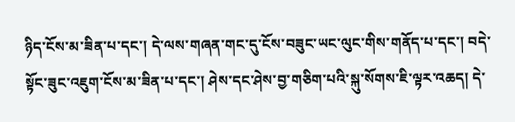ཉིད་ངོས་མ་ཟིན་པ་དང་། དེ་ལས་གཞན་གང་དུ་ངོས་བཟུང་ཡང་ལུང་གིས་གནོད་པ་དང་། བདེ་སྟོང་ཟུང་འཇུག་ངོས་མ་ཟིན་པ་དང་། ཤེས་དང་ཤེས་བྱ་གཅིག་པའི་སྐུ་སོགས་ཇི་ལྟར་འཆད། དེ་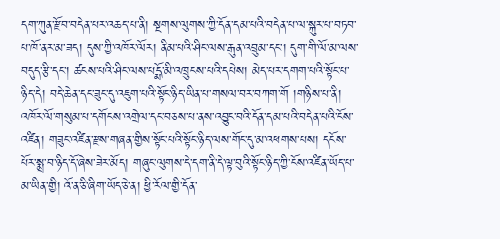དག་ཀུན་རྫོབ་བདེན་པར་འཆད་པ་ནི། སྔགས་ལུགས་ཀྱི་དོན་དམ་པའི་བདེན་པ་ལ་སྐུར་པ་བཏབ་པ་ཁོ་ནར་མ་ཟད། དུས་ཀྱི་འཁོར་ལོར། ནིམ་པའི་ཤིང་ལས་རྒུན་འབྲུམ་དང་། དུག་གི་ལོ་མ་ལས་བདུད་རྩི་དང་། ཚངས་པའི་ཤིང་ལས་པདྨོ་མི་འཁྲུངས་པའི་དཔེས། མེད་པར་དགག་པའི་སྟོང་པ་ཉིད་དེ། བདེ་ཆེན་དང་ཟུང་དུ་འཇུག་པའི་སྟོང་ཉིད་ཡིན་པ་གསལ་བར་བཀག་གོ །གཉིས་པ་ནི། འཁོར་ལོ་གསུམ་པ་དགོངས་འགྲེལ་དང་བཅས་པ་ནས་འབྱུང་བའི་དོན་དམ་པའི་བདེན་པའི་ངོས་འཛིན། གཟུང་འཛིན་རྫས་གཞན་གྱིས་སྟོང་པའི་སྟོང་ཉིད་ལས་གོང་དུ་མ་འཕགས་པས། དངོས་པོར་སྨྲ་བ་ཉིད་དོ་ཞེས་ཟེར་མོད། གཞུང་ལུགས་དེ་དག་ནི་དེ་ལྟ་བུའི་སྟོང་ཉིད་ཀྱི་ངོས་འཛིན་ཡོད་པ་མ་ཡིན་གྱི། འོ་ན་ཅི་ཞིག་ཡོད་ཅེ་ན། ཕྱི་རོལ་གྱི་དོན་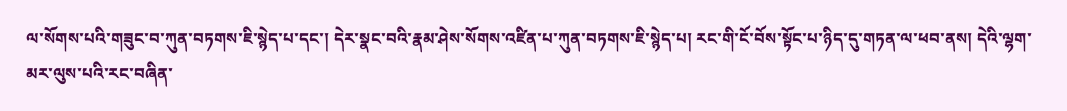ལ་སོགས་པའི་གཟུང་བ་ཀུན་བཏགས་ཇི་སྙེད་པ་དང་། དེར་སྣང་བའི་རྣམ་ཤེས་སོགས་འཛིན་པ་ཀུན་བཏགས་ཇི་སྙེད་པ། རང་གི་ངོ་བོས་སྟོང་པ་ཉིད་དུ་གཏན་ལ་ཕབ་ནས། དེའི་ལྷག་མར་ལུས་པའི་རང་བཞིན་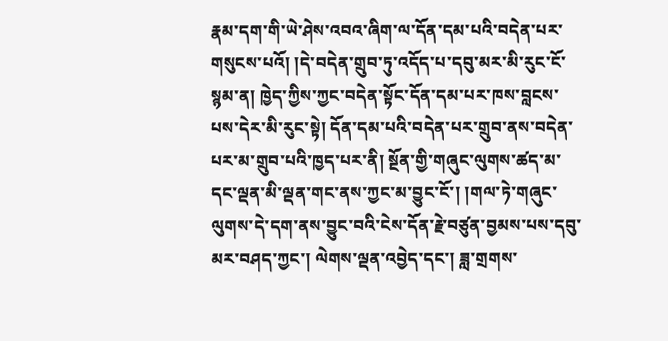རྣམ་དག་གི་ཡེ་ཤེས་འབའ་ཞིག་ལ་དོན་དམ་པའི་བདེན་པར་གསུངས་པའོ། །དེ་བདེན་གྲུབ་ཏུ་འདོད་པ་དབུ་མར་མི་རུང་ངོ་སྙམ་ན། ཁྱེད་ཀྱིས་ཀྱང་བདེན་སྟོང་དོན་དམ་པར་ཁས་བླངས་པས་དེར་མི་རུང་སྟེ། དོན་དམ་པའི་བདེན་པར་གྲུབ་ནས་བདེན་པར་མ་གྲུབ་པའི་ཁྱད་པར་ནི། སྔོན་གྱི་གཞུང་ལུགས་ཚད་མ་དང་ལྡན་མི་ལྡན་གང་ནས་ཀྱང་མ་བྱུང་ངོ་། །གལ་ཏེ་གཞུང་ལུགས་དེ་དག་ནས་བྱུང་བའི་ངེས་དོན་རྗེ་བཙུན་བྱམས་པས་དབུ་མར་བཤད་ཀྱང་། ལེགས་ལྡན་འབྱེད་དང་། ཟླ་གྲགས་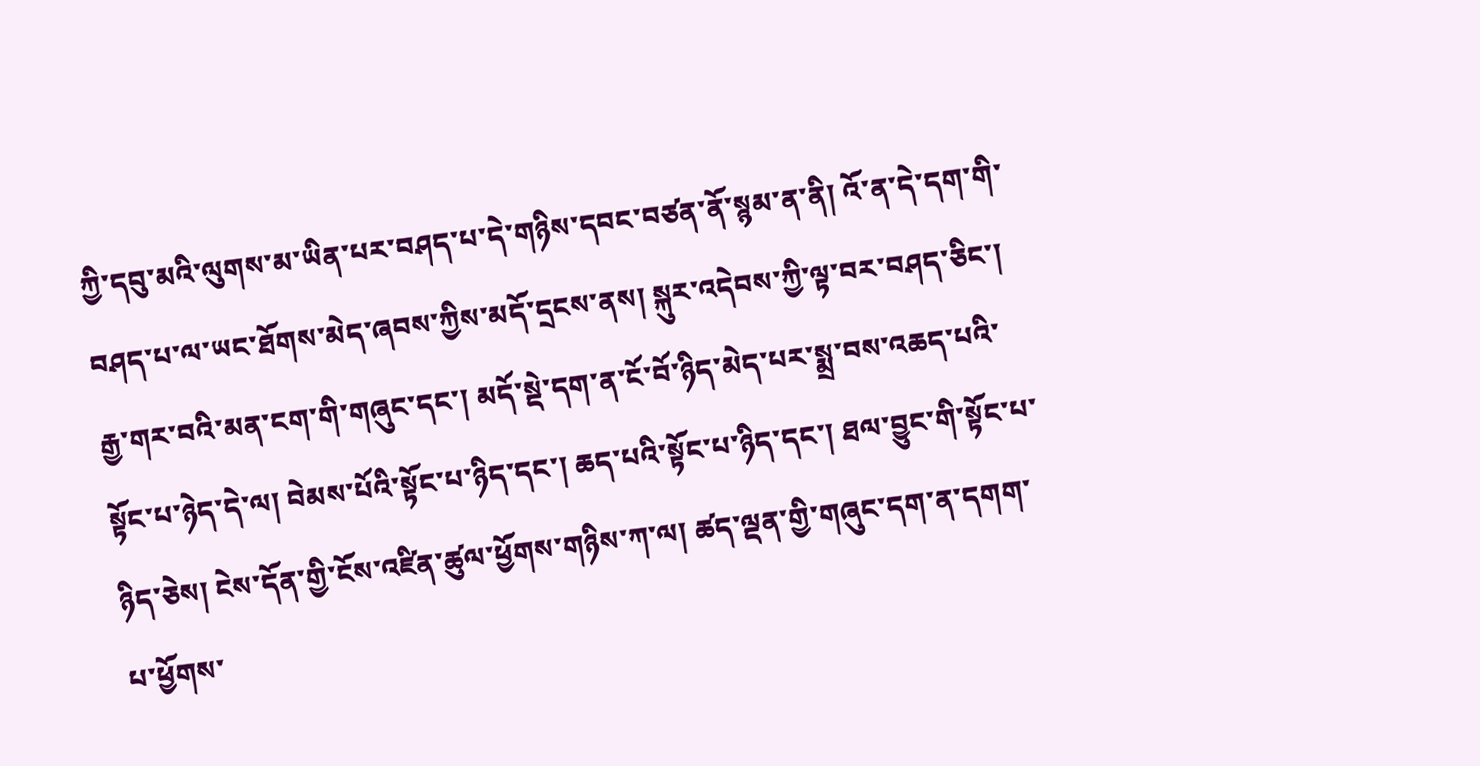ཀྱི་དབུ་མའི་ལུགས་མ་ཡིན་པར་བཤད་པ་དེ་གཉིས་དབང་བཙན་ནོ་སྙམ་ན་ནི། འོ་ན་དེ་དག་གི་བཤད་པ་ལ་ཡང་ཐོགས་མེད་ཞབས་ཀྱིས་མདོ་དྲངས་ནས། སྐུར་འདེབས་ཀྱི་ལྟ་བར་བཤད་ཅིང་། རྒྱ་གར་བའི་མན་ངག་གི་གཞུང་དང་། མདོ་སྡེ་དག་ན་ངོ་བོ་ཉིད་མེད་པར་སྨྲ་བས་འཆད་པའི་སྟོང་པ་ཉེད་དེ་ལ། བེམས་པོའི་སྟོང་པ་ཉིད་དང་། ཆད་པའི་སྟོང་པ་ཉིད་དང་། ཐལ་བྱུང་གི་སྟོང་པ་ཉིད་ཅེས། ངེས་དོན་གྱི་ངོས་འཛིན་ཚུལ་ཕྱོགས་གཉིས་ཀ་ལ། ཚད་ལྡན་གྱི་གཞུང་དག་ན་དགག་པ་ཕྱོགས་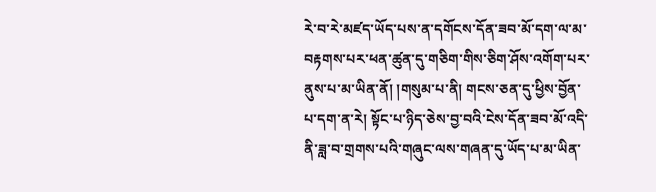རེ་བ་རེ་མཛད་ཡོད་པས་ན་དགོངས་དོན་ཟབ་མོ་དག་ལ་མ་བརྟགས་པར་ཕན་ཚུན་དུ་གཅིག་གིས་ཅིག་ཤོས་འགོག་པར་ནུས་པ་མ་ཡིན་ནོ། །གསུམ་པ་ནི། གངས་ཅན་དུ་ཕྱིས་བྱོན་པ་དག་ན་རེ། སྟོང་པ་ཉིད་ཅེས་བྱ་བའི་ངེས་དོན་ཟབ་མོ་འདི་ནི་ཟླ་བ་གྲགས་པའི་གཞུང་ལས་གཞན་དུ་ཡོད་པ་མ་ཡིན་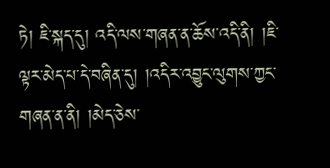ཏེ། ཇི་སྐད་དུ། འདི་ལས་གཞན་ན་ཆོས་འདི་ནི། །ཇི་ལྟར་མེད་པ་དེ་བཞིན་དུ། །འདིར་འབྱུང་ལུགས་ཀྱང་གཞན་ན་ནི། །མེད་ཅེས་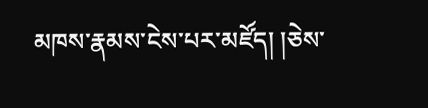མཁས་རྣམས་ངེས་པར་མཛོད། །ཅེས་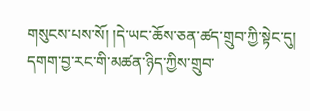གསུངས་པས་སོ། །དེ་ཡང་ཆོས་ཅན་ཚད་གྲུབ་ཀྱི་སྟེང་དུ། དགག་བྱ་རང་གི་མཚན་ཉིད་ཀྱིས་གྲུབ་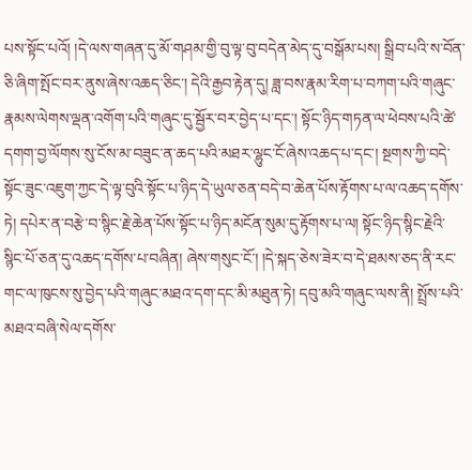པས་སྟོང་པའོ། །དེ་ལས་གཞན་དུ་མོ་གཤམ་གྱི་བུ་ལྟ་བུ་བདེན་མེད་དུ་བསྒོམ་པས། སྒྲིབ་པའི་ས་བོན་ཅི་ཞིག་སྤོང་བར་ནུས་ཞེས་འཆད་ཅིང་། དེའི་རྒྱབ་རྟེན་དུ། ཟླ་བས་རྣམ་རིག་པ་བཀག་པའི་གཞུང་རྣམས་ལེགས་ལྡན་འགོག་པའི་གཞུང་དུ་སྦྱོར་བར་བྱེད་པ་དང་། སྟོང་ཉིད་གཏན་ལ་ཕེབས་པའི་ཚེ་དགག་བྱ་ལོགས་སུ་ངོས་མ་བཟུང་ན་ཆད་པའི་མཐར་ལྷུང་ངོ་ཞེས་འཆད་པ་དང་། སྔགས་ཀྱི་བདེ་སྟོང་ཟུང་འཇུག་ཀྱང་དེ་ལྟ་བུའི་སྟོང་པ་ཉིད་དེ་ཡུལ་ཅན་བདེ་བ་ཆེན་པོས་རྟོགས་པ་ལ་འཆད་དགོས་ཏེ། དཔེར་ན་བརྩེ་བ་སྙིང་རྗེ་ཆེན་པོས་སྟོང་པ་ཉིད་མངོན་སུམ་དུ་རྟོགས་པ་ལ། སྟོང་ཉིད་སྙིང་རྗེའི་སྙིང་པོ་ཅན་དུ་འཆད་དགོས་པ་བཞིན། ཞེས་གསུང་ངོ་། །དེ་སྐད་ཅེས་ཟེར་བ་དེ་ཐམས་ཅད་ནི་རང་གང་ལ་ཁུངས་སུ་བྱེད་པའི་གཞུང་མཐའ་དག་དང་མི་མཐུན་ཏེ། དབུ་མའི་གཞུང་ལས་ནི། སྤྲོས་པའི་མཐའ་བཞི་སེལ་དགོས་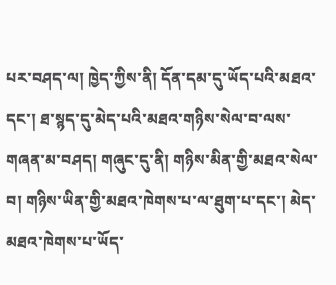པར་བཤད་ལ། ཁྱེད་ཀྱིས་ནི། དོན་དམ་དུ་ཡོད་པའི་མཐའ་དང་། ཐ་སྙད་དུ་མེད་པའི་མཐའ་གཉིས་སེལ་བ་ལས་གཞན་མ་བཤད། གཞུང་དུ་ནི། གཉིས་མིན་གྱི་མཐའ་སེལ་བ། གཉིས་ཡིན་གྱི་མཐའ་ཁེགས་པ་ལ་ཐུག་པ་དང་། མེད་མཐའ་ཁེགས་པ་ཡོད་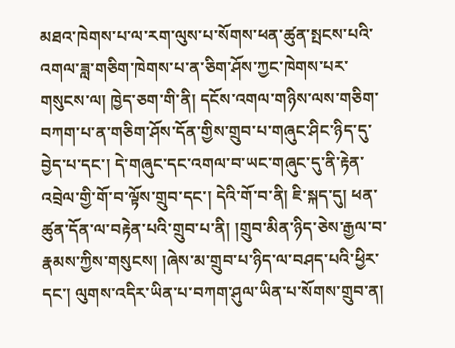མཐའ་ཁེགས་པ་ལ་རག་ལུས་པ་སོགས་ཕན་ཚུན་སྤངས་པའི་འགལ་ཟླ་གཅིག་ཁེགས་པ་ན་ཅིག་ཤོས་ཀྱང་ཁེགས་པར་གསུངས་ལ། ཁྱེད་ཅག་གི་ནི། དངོས་འགལ་གཉིས་ལས་གཅིག་བཀག་པ་ན་གཅིག་ཤོས་དོན་གྱིས་གྲུབ་པ་གཞུང་ཤིང་ཉིད་དུ་བྱེད་པ་དང་། དེ་གཞུང་དང་འགལ་བ་ཡང་གཞུང་དུ་ནི་རྟེན་འབྲེལ་གྱི་གོ་བ་ལྟོས་གྲུབ་དང་། དེའི་གོ་བ་ནི། ཇི་སྐད་དུ། ཕན་ཚུན་དོན་ལ་བརྟེན་པའི་གྲུབ་པ་ནི། །གྲུབ་མིན་ཉིད་ཅེས་རྒྱལ་བ་རྣམས་ཀྱིས་གསུངས། །ཞེས་མ་གྲུབ་པ་ཉིད་ལ་བཤད་པའི་ཕྱིར་དང་། ལུགས་འདིར་ཡིན་པ་བཀག་ཤུལ་ཡིན་པ་སོགས་གྲུབ་ན།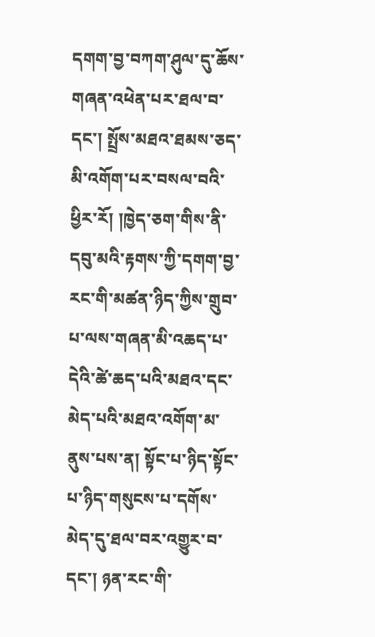དགག་བྱ་བཀག་ཤུལ་དུ་ཆོས་གཞན་འཕེན་པར་ཐལ་བ་དང་། སྤྲོས་མཐའ་ཐམས་ཅད་མི་འགོག་པར་བསལ་བའི་ཕྱིར་རོ། །ཁྱེད་ཅག་གིས་ནི་དབུ་མའི་རྟགས་ཀྱི་དགག་བྱ་རང་གི་མཚན་ཉིད་ཀྱིས་གྲུབ་པ་ལས་གཞན་མི་འཆད་པ་དེའི་ཚེ་ཆད་པའི་མཐའ་དང་མེད་པའི་མཐའ་འགོག་མ་ནུས་པས་ན། སྟོང་པ་ཉིད་སྟོང་པ་ཉིད་གསུངས་པ་དགོས་མེད་དུ་ཐལ་བར་འགྱུར་བ་དང་། ཉན་རང་གི་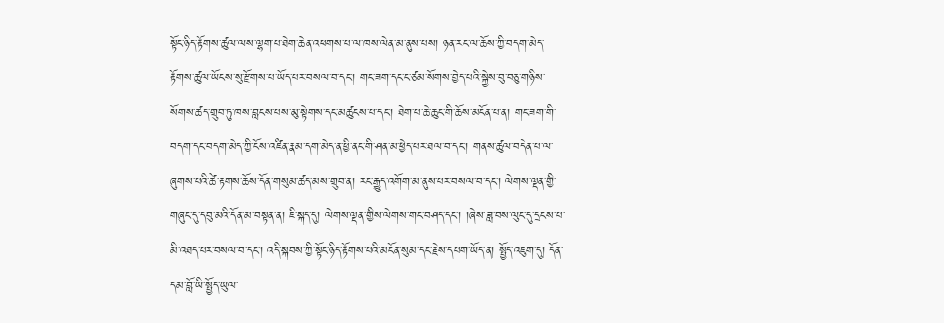སྟོང་ཉིད་རྟོགས་ཚུལ་ལས་ལྷག་པ་ཐེག་ཆེན་འཕགས་པ་ལ་ཁས་ལེན་མ་ནུས་པས། ཉན་རང་ལ་ཆོས་ཀྱི་བདག་མེད་རྟོགས་ཚུལ་ཡོངས་སུ་རྫོགས་པ་ཡོད་པར་བསལ་བ་དང་། གང་ཟག་དང་ང་ཙམ་སོགས་བྱེད་པའི་སྐྱེས་བུ་བཅུ་གཉིས་སོགས་ཚད་གྲུབ་ཏུ་ཁས་བླངས་པས་མུ་སྟེགས་དང་མཚུངས་པ་དང་། ཐེག་པ་ཆེ་ཆུང་གི་ཆོས་མངོན་པ་ན། གང་ཟག་གི་བདག་དང་བདག་མེད་ཀྱི་ངོས་འཛིན་རྣམ་དག་མེད་ན་ཕྱི་ནང་གི་ཤན་མ་ཕྱེད་པར་ཐལ་བ་དང་། གནས་ཚུལ་བདེན་པ་ལ་ཞུགས་པའི་ཚེ་རྟགས་ཆོས་དོན་གསུམ་ཚད་མས་གྲུབ་ན། རང་རྒྱུད་འགོག་མ་ནུས་པར་བསལ་བ་དང་། ལེགས་ལྡན་གྱི་གཞུང་དུ་དབུ་མའི་དོན་མ་བསྟན་ན། ཇི་སྐད་དུ། ལེགས་ལྡན་གྱིས་ལེགས་གང་བཤད་དང་། །ཞེས་ཟླ་བས་ལུང་དུ་དྲངས་པ་མི་འཐད་པར་བསལ་བ་དང་། འདི་སྐབས་ཀྱི་སྟོང་ཉིད་རྟོགས་པའི་མངོན་སུམ་དང་རྗེས་དཔག་ཡོད་ན། སྤྱོད་འཇུག་དུ། དོན་དམ་བློ་ཡི་སྤྱོད་ཡུལ་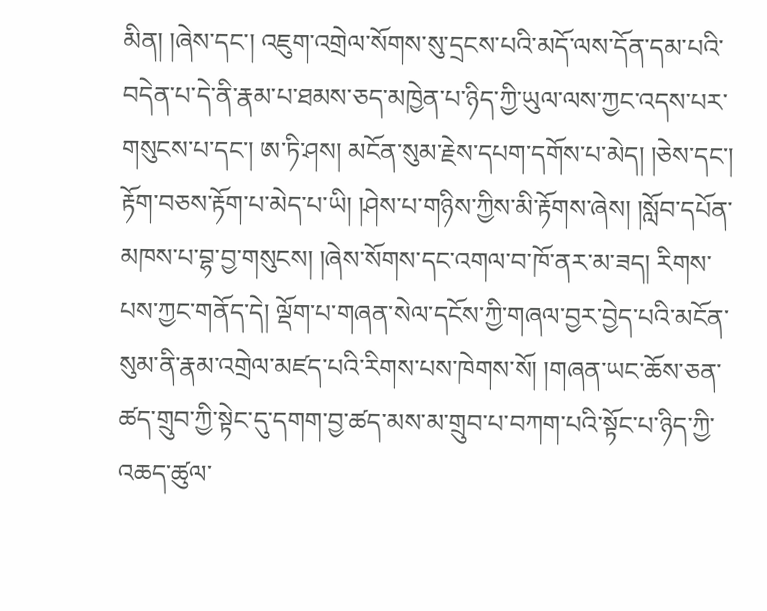མིན། །ཞེས་དང་། འཇུག་འགྲེལ་སོགས་སུ་དྲངས་པའི་མདོ་ལས་དོན་དམ་པའི་བདེན་པ་དེ་ནི་རྣམ་པ་ཐམས་ཅད་མཁྱེན་པ་ཉིད་ཀྱི་ཡུལ་ལས་ཀྱང་འདས་པར་གསུངས་པ་དང་། ཨ་ཏི་ཤས། མངོན་སུམ་རྗེས་དཔག་དགོས་པ་མེད། །ཅེས་དང་། རྟོག་བཅས་རྟོག་པ་མེད་པ་ཡི། །ཤེས་པ་གཉིས་ཀྱིས་མི་རྟོགས་ཞེས། །སློབ་དཔོན་མཁས་པ་བྷ་བྱ་གསུངས། །ཞེས་སོགས་དང་འགལ་བ་ཁོ་ནར་མ་ཟད། རིགས་པས་ཀྱང་གནོད་དེ། ལྡོག་པ་གཞན་སེལ་དངོས་ཀྱི་གཞལ་བྱར་བྱེད་པའི་མངོན་སུམ་ནི་རྣམ་འགྲེལ་མཛད་པའི་རིགས་པས་ཁེགས་སོ། །གཞན་ཡང་ཆོས་ཅན་ཚད་གྲུབ་ཀྱི་སྟེང་དུ་དགག་བྱ་ཚད་མས་མ་གྲུབ་པ་བཀག་པའི་སྟོང་པ་ཉིད་ཀྱི་འཆད་ཚུལ་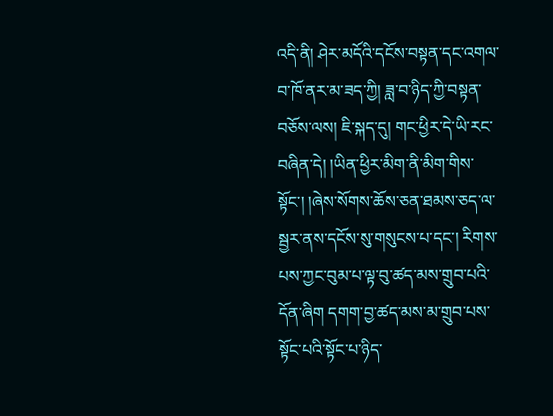འདི་ནི། ཤེར་མདོའི་དངོས་བསྟན་དང་འགལ་བ་ཁོ་ནར་མ་ཟད་ཀྱི། ཟླ་བ་ཉིད་ཀྱི་བསྟན་བཅོས་ལས། ཇི་སྐད་དུ། གང་ཕྱིར་དེ་ཡི་རང་བཞིན་དེ། །ཡིན་ཕྱིར་མིག་ནི་མིག་གིས་སྟོང་། །ཞེས་སོགས་ཆོས་ཅན་ཐམས་ཅད་ལ་སྦྱར་ནས་དངོས་སུ་གསུངས་པ་དང་། རིགས་པས་ཀྱང་བུམ་པ་ལྟ་བུ་ཚད་མས་གྲུབ་པའི་དོན་ཞིག དགག་བྱ་ཚད་མས་མ་གྲུབ་པས་སྟོང་པའི་སྟོང་པ་ཉིད་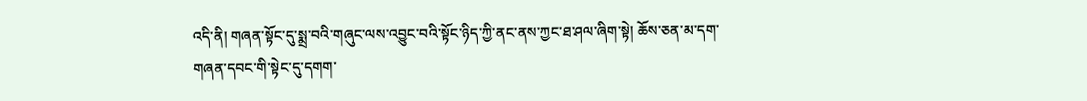འདི་ནི། གཞན་སྟོང་དུ་སྨྲ་བའི་གཞུང་ལས་འབྱུང་བའི་སྟོང་ཉིད་ཀྱི་ནང་ནས་ཀྱང་ཐ་ཤལ་ཞིག་སྟེ། ཆོས་ཅན་མ་དག་གཞན་དབང་གི་སྟེང་དུ་དགག་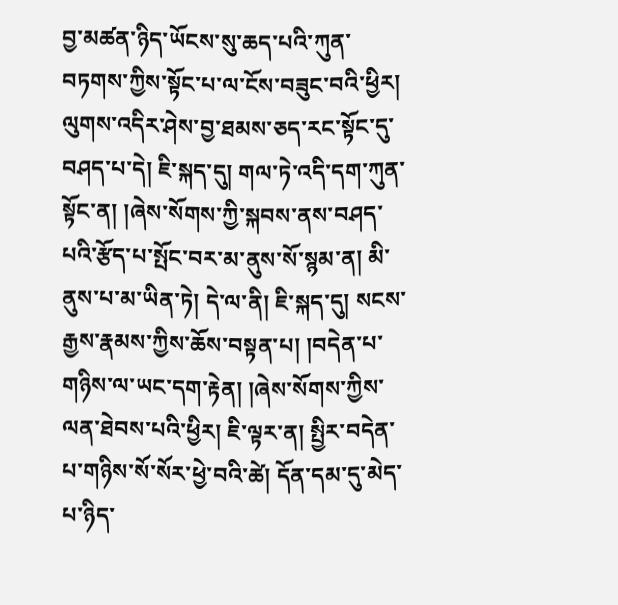བྱ་མཚན་ཉིད་ཡོངས་སུ་ཆད་པའི་ཀུན་བཏགས་ཀྱིས་སྟོང་པ་ལ་ངོས་བཟུང་བའི་ཕྱིར། ལུགས་འདིར་ཤེས་བྱ་ཐམས་ཅད་རང་སྟོང་དུ་བཤད་པ་དེ། ཇི་སྐད་དུ། གལ་ཏེ་འདི་དག་ཀུན་སྟོང་ན། །ཞེས་སོགས་ཀྱི་སྐབས་ནས་བཤད་པའི་རྩོད་པ་སྤོང་བར་མ་ནུས་སོ་སྙམ་ན། མི་ནུས་པ་མ་ཡིན་ཏེ། དེ་ལ་ནི། ཇི་སྐད་དུ། སངས་རྒྱས་རྣམས་ཀྱིས་ཆོས་བསྟན་པ། །བདེན་པ་གཉིས་ལ་ཡང་དག་རྟེན། །ཞེས་སོགས་ཀྱིས་ལན་ཐེབས་པའི་ཕྱིར། ཇི་ལྟར་ན། སྤྱིར་བདེན་པ་གཉིས་སོ་སོར་ཕྱེ་བའི་ཚེ། དོན་དམ་དུ་མེད་པ་ཉིད་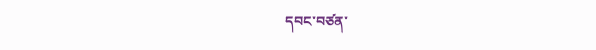དབང་བཙན་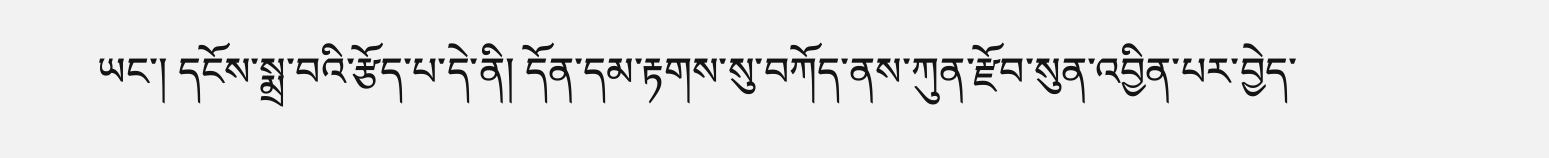ཡང་། དངོས་སྨྲ་བའི་རྩོད་པ་དེ་ནི། དོན་དམ་རྟགས་སུ་བཀོད་ནས་ཀུན་རྫོབ་སུན་འབྱིན་པར་བྱེད་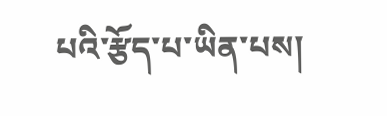པའི་རྩོད་པ་ཡིན་པས།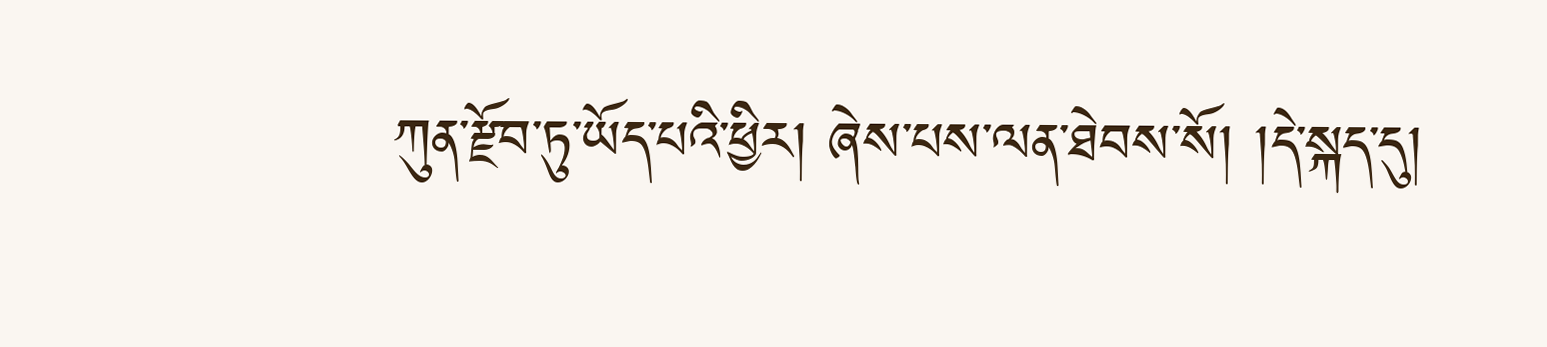ཀུན་རྫོབ་ཏུ་ཡོད་པའི་ཕྱིར། ཞེས་པས་ལན་ཐེབས་སོ། །དེ་སྐད་དུ།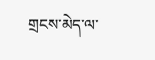གྲངས་མེད་ལ་